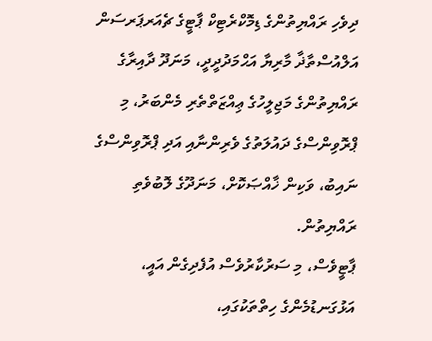ދިވެހި ރައްޔިތުންގެ ޑިމޮކްރެޓިކް ޕާޓީގެ ޗެއަރޕަރސަން އަލްއުސްތާޛާ މާރިޔާ އަޙްމަދުދީދީ، މަނަދޫ ދާއިރާގެ ރައްޔިތުންގެ މަޖިލީހުގެ ޢިއްޒަތްތެރި މެންބަރު، މި ޕްރޮވިންސްގެ ދައުލަތުގެ ވެރިންނާއި އަދި ޕްރޮވިންސްގެ ނައިބު، ވަކިން ޚާއްޞަކޮށް، މަނަދޫގެ ލޮބުވެތި ރައްޔިތުން.
ޕާޓީވެސް، މި ސަރުކާރުވެސް އުފެދިގެން އައީ، އަޅުގަނޑުމެންގެ ހިތްތަކުގައި،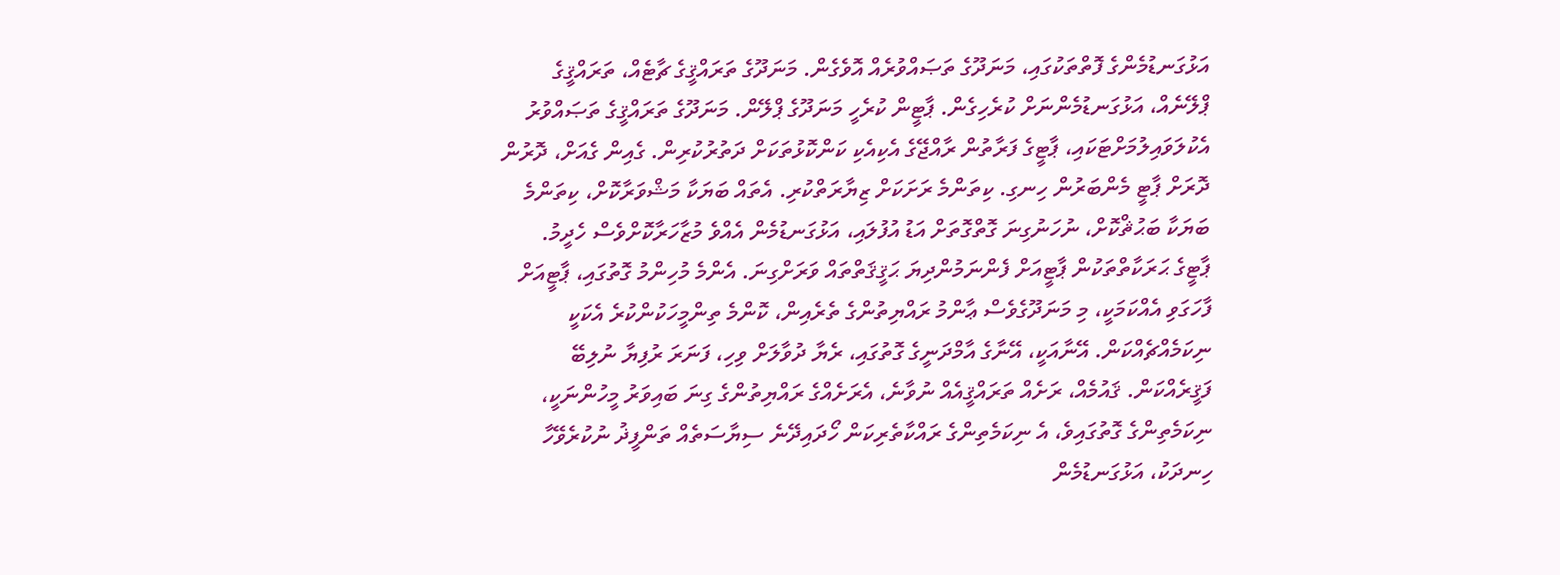އަޅުގަނޑުމެންގެ ފޮތްތަކުގައި، މަނަދޫގެ ތަޞައްވުރެއް އޮވެގެން. މަނަދޫގެ ތަރައްޤީގެ ޗާޓެއް، ތަރައްޤީގެ ޕްލޭނެއް، އަޅުގަނޑުމެންނަށް ކުރެހިގެން. ޕާޓީން ކުރެހީ މަނަދޫގެ ޕްލޭން. މަނަދޫގެ ތަރައްޤީގެ ތަޞައްވުރު އެކުލަވައިލުމަށްޓަކައި، ޕާޓީގެ ފަރާތުން ރާއްޖޭގެ އެކިއެކި ކަންކޮޅުތަކަށް ދަތުރުކުރިން. ގެއިން ގެއަށް، ދޮރުން ދޮރަށް ޕާޓީ މެންބަރުން ހިނގި. ކިތަންމެ ރަށަކަށް ޒިޔާރަތްކުރި. އެތައް ބަޔަކާ މަޝްވަރާކޮށް، ކިތަންމެ ބަޔަކާ ބަޙުޘްކޮށް، ނުހަނުގިނަ ގޮތްގޮތަށް އަޑު އުފުލައި، އަޅުގަނޑުމެން އެއްވެ މުޒާހަރާކޮށްވެސް ހެދީމު.
ޕާޓީގެ ޙަރަކާތްތަކުން ޕާޓީއަށް ފެންނަމުންދިޔަ ޙަޤީޤަތްތައް ވަރަށްގިނަ. އެންމެ މުހިންމު ގޮތުގައި، ޕާޓީއަށް ފާހަގަވި އެއްކަމަކީ، މި މަނަދޫގެވެސް ޢާންމު ރައްޔިތުންގެ ތެރެއިން، ކޮންމެ ތިންމީހަކުންކުރެ އެކަކީ ނިކަމެއްޗެއްކަން. އޭނާއަކީ، އޭނާގެ އާމްދަނީގެ ގޮތުގައި، ރެޔާ ދުވާލަށް ވިހި، ފަނަރަ ރުފިޔާ ނުލިބޭ ފަޤީރެއްކަން. ޤައުމެއް، ރަށެއް ތަރައްޤީއެއް ނުވާނެ، އެރަށެއްގެ ރައްޔިތުންގެ ގިނަ ބައިވަރު މީހުންނަކީ، ނިކަމެތިންގެ ގޮތުގައިވެ، އެ ނިކަމެތިންގެ ރައްކާތެރިކަން ހޯދައިދޭނެ ސިޔާސަތެއް ތަންފީޛު ނުކުރެވޭހާ ހިނދަކު، އަޅުގަނޑުމެން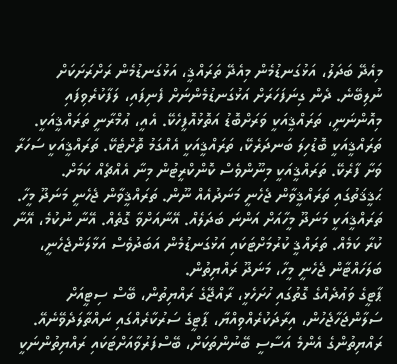މިއެދޭ ބަދަލު، އަޅުގަނޑުމެން މިއެދޭ ތަރައްޤީ، އަޅުގަނޑުމެން ރަށްރަށަކަށް ނުލިބޭނެ. ދެން ގިނަފަހަރަށް އަޅުގަނޑުމެންނަށް ފެނިފައި، ލަފާކުރެވިފައި މިއޮންނަނީ، ތަރައްޤީއަކީ ވަރަށްބޮޑު އަތޮޅުއޮފީހެކޭ. އެއީ، ޢުމްރާނީ ތަރައްޤީއަކީ. ތަރައްޤީއަކީ ބޮޑުހިލަ ބަނދަރެކޭ، ތަރައްޤީއަކީ އެއްގަމު ތޮށްޓެކޭ. ތަރައްޤީއަކީ ސަހަރާ ވަށާ ފާރެކޭ. ތަރައްޤީއަކީ މިނޫންވެސް ކޮންކްރީޓުން މިނާ އެއްޗެއް ކަމަށް. ޙަޤީޤަތުގައި ތަރައްޤީވާން ޖެހެނީ މަނަދުއެއް ނޫން. ތަރައްޤީވާން ޖެހެނީ މަނަދޫ މީހާ. ތަރައްޤީއަކީ މަނަދޫ މީހާއަށް އަންނަ ބަދަލެއް. އޭނާއަށްވާ ގޮތެއް. އޭނާ ނުކުމެ، އޭނާ ކުރާ ކަމެއް. ތަރައްޤީ ކުރުމަށްޓަކައި އަޅުގަނޑުމެން އަބަދުވެސް އަޅާލަންޖެހެނީ، ބަލަހައްޓާން ޖެހެނީ މީހާ، މަނަދޫ ރައްޔިތުން.
ޕާޓީގެ ވަޢުދެއްގެ ގޮތުގައި ހުށަހެޅީ، ރާއްޖޭގެ ރައްޔިތުން، ބޭސް ސިޓީއަށް ސަލާންޖަހާޖެހުން، އިރާދަކުރެއްވިއްޔާ، ޕާޓީގެ ސަރުކާރެއްގައި ނައްތާލަދެވޭނެއޭ. ރައްޔިތުންގެ އެންމެ އަސާސީ ބޭނުންތަކަށް، ބޭސްފަރުވާއަށްޓަކައި ރައްޔިތުންނަކީ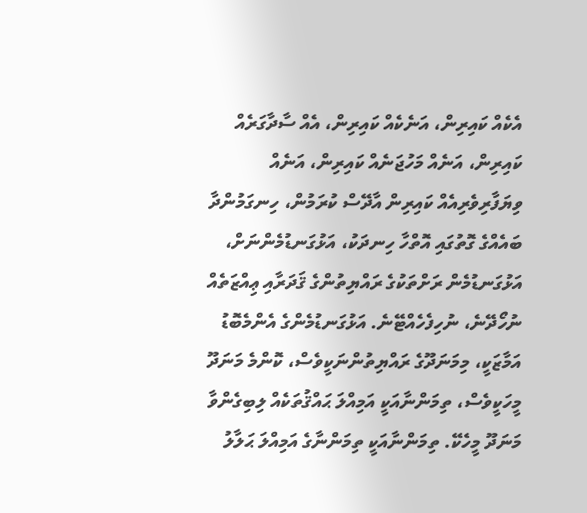އެކެއް ކައިރިން، އަނެކެއް ކައިރިން، އެއް ސާދާގަރެއް ކައިރިން، އަނެއް މަހުޖަނެއް ކައިރިން، އަނެއް ވިޔަފާރިވެރިއެއް ކައިރިން އާދޭސް ކުރަމުން، ހިނގަމުންދާ ބައެއްގެ ގޮތުގައި އޮތްހާ ހިނދަކު، އަޅުގަނޑުމެންނަށް، އަޅުގަނޑުމެން ރަށްތަކުގެ ރައްޔިތުންގެ ޤަދަރާއި ޢިއްޒަތެއް ނުހޯދޭނެ، ނުހިފެހެއްޓޭނެ. އަޅުގަނޑުމެންގެ އެންމެބޮޑު އަމާޒަކީ، މިމަނަދޫގެ ރައްޔިތުންނަކީވެސް، ކޮންމެ މަނަދޫ މީހަކީވެސް، ތިމަންނާއަކީ އަމިއްލަ ޙައްޤުތަކެއް ލިބިގެންވާ މަނަދޫ މީހެކޭ. ތިމަންނާއަކީ ތިމަންނާގެ އަމިއްލަ ޙަލާލު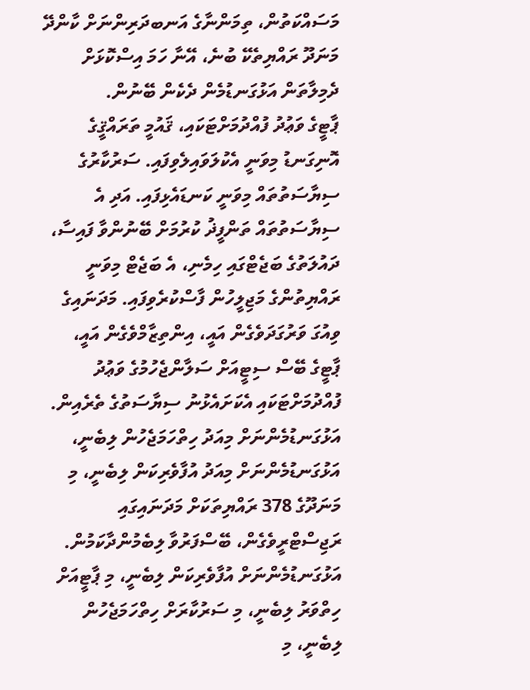މަސައްކަތުން، ތިމަންނާގެ އަނބދަރިންނަށް ކާންދޭ މަނަދޫ ރައްޔިތެކޭ ބުނެ، އޭނާ ހަމަ އިސްކޮޅަށް ދެމިލާތަން އަޅުގަނޑުމެން ދެކެން ބޭނުން.
ޕާޓީގެ ވަޢުދު ފުއްދުމަށްޓަކައި، ޤައުމީ ތަރައްޤީގެ އޮނިގަނޑު މިވަނީ އެކުލަވައިލެވިފައި. ސަރުކާރުގެ ސިޔާސަތުތައް މިވަނީ ކަނޑައެޅިފައި. އަދި އެ ސިޔާސަތުތައް ތަންފީޛު ކުރުމަށް ބޭނުންވާ ފައިސާ، ދައުލަތުގެ ބަޖެޓްގައި ހިމެނި، އެ ބަޖެޓް މިވަނީ ރައްޔިތުންގެ މަޖިލީހުން ފާސްކުރެވިފައި. މަދަނައިގެ ވިއުގަ ވަރުގަދަވެގެން އައީ، އިންތިޒާމްވެގެން އައީ، ޕާޓީގެ ބޭސް ސިޓީއަށް ސަލާންޖެހުމުގެ ވަޢުދު ފުއްދުމަށްޓަކައި އެކަށައެޅުނު ސިޔާސަތުގެ ތެރެއިން. އަޅުގަނޑުމެންނަށް މިއަދު ހިތްހަމަޖެހުން ލިބެނީ، އަޅުގަނޑުމެންނަށް މިއަދު އުފާވެރިކަން ލިބެނީ، މި މަނަދޫގެ 378 ރައްޔިތަކަށް މަދަނައިގައި ރަޖިސްޓްރީވެގެން، ބޭސްފަރުވާ ލިބެމުންދާކަމުން. އަޅުގަނޑުމެންނަށް އުފާވެރިކަން ލިބެނީ، މި ޕާޓީއަށް ހިތްވަރު ލިބެނީ، މި ސަރުކާރަށް ހިތްހަމަޖެހުން ލިބެނީ، މި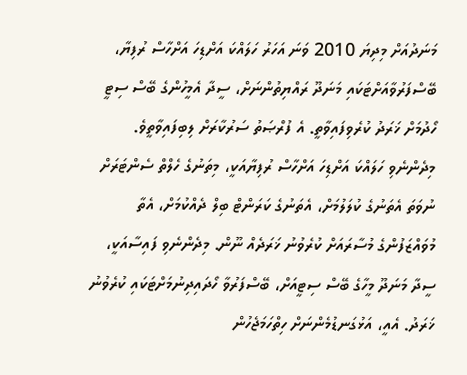މަނަދުއަށް މިދިޔަ 2010 ވަނަ އަހަރު ހަލައްކަ އަށްޑިހަ އަށްހާސް ރުފިޔާ، ބޭސްފަރުވާއަށްޓަކައި މަނަދޫ ރައްޔިތުންނަށް، ސީދާ އެމީހުންގެ ބޭސް ސިޓީ ހޯދުމަށް ޚަރަދު ކުރެވިފައިވާތީ. އެ ފުރްޞަތު ސަރުކާރަށް ލިބިފައިވާތީވެ. މިދެންނެވި ހަލައްކަ އަށްޑިހަ އަށްހާސް ރުފިޔާއަކީ، މިތަނުގެ ހެލްތް ސެންޓަރަށް ނުވަތަ އެތަނުގެ ކުލަލުމަށް، އެތަނުގެ ކަރަންޓް ބިލް ދެއްކުމަށް، އެތާ މުވައްޒަފުންގެ މުސާރައަށް ކުރެވުނު ޚަރަދެއް ނޫން. މިދެންނެވި ފައިސާއަކީ، ސީދާ މަނަދޫ މީހާގެ ބޭސް ސިޓީއަށް، ބޭސްފަރުވާ ހޯދައިދިނުމަށްޓަކައި ކުރެވުނު ޚަރަދު. އެއީ، އަޅުގަނޑުމެންނަށް ހިތްހަމަޖެހުން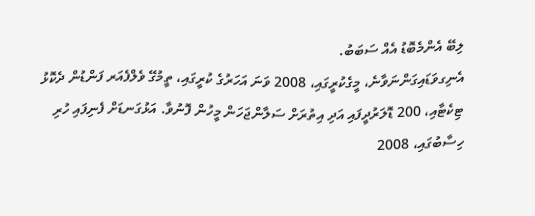ލިބޭ އެންމެބޮޑު އެއް ސަބަބު.
އެނިގވަޑައިގަންނަވާނެ، މީގެކުރީގައި، 2008 ވަނަ އަހަރުގެ ކުރީގައި، ތީމުގޭ ވެލްފެއަރ ފަންޑުން ދެކޮޅު ޓިކެޓާއި، 200 ޑޮލަރުދީފައި އަދި އިތުރަށް ސަލާންޖަހަން މީހުން ފޮނުވާ. އަޅުގަނޑަށް ފެނިފައި ހުރި ހިސާބުގައި، 2008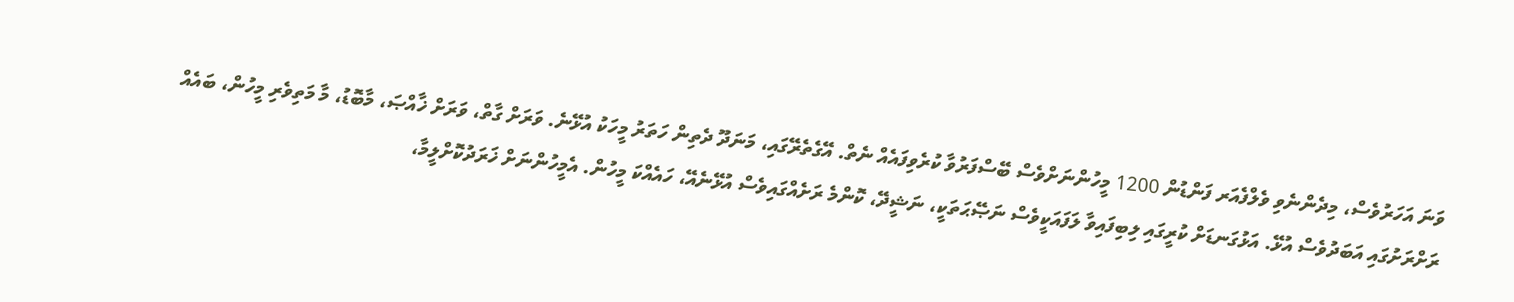ވަނަ އަހަރުވެސް، މިދެންނެވި ވެލްފެއަރ ފަންޑުން 1200 މީހުންނަށްވެސް ބޭސްފަރުވާ ކުރެވިފައެއް ނެތް. އޭގެތެރޭގައި، މަނަދޫ ދެތިން ހަތަރު މީހަކު އުޅޭނެ. ވަރަށް ގާތް، ވަރަށް ޚާއްޞަ، މާބޮޑު، މާ މަތިވެރި މީހުން، ބައެއް ރަށްރަށުގައި އަބަދުވެސް އުޅޭ. އަޅުގަނޑަށް ކުރީގައި ލިބިފައިވާ ލަފައަކީވެސް ނަޞޭޙަތަކީ، ނަޝީދޭ، ކޮންމެ ރަށެއްގައިވެސް އުޅޭނެއޭ، ހައެއްކަ މީހުން. އެމީހުންނަށް ޚަރަދުކޮށްލީމާ،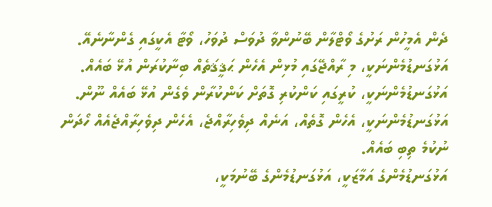ދެން އެމީހުން ރަށުގެ ވޯޓްލާން ބޭނުންވާ ދުވަސް ދުވަހު، ވޯޓާ އެކީގައި ގެންނާނެއޭ. އަޅުގަނޑުމެންނަކީ، މި ރާއްޖޭގައި މުޅިން އެހެން ޙަޤީޤަތެއް ބިނާކުރަން އުޅޭ ބައެއް. އަޅުގަނޑުމެންނަކީ، ކުރީގައި ކަންކުރި ގޮތަށް ކަންކުރާން ވެގެން އުޅޭ ބައެއް ނޫން. އަޅުގަނޑުމެންނަކީ، އެހެން ގޮތެއް، އަނެއް ދިވެހިރާއްޖެ، އެހެން ދިވެހިރާއްޖެއެއް ހޯދަން ނުކުމެ ތިބި ބައެއް.
އަޅުގަނޑުމެންގެ އަމާޒަކީ، އަޅުގަނޑުމެންގެ ބޭނުމަކީ،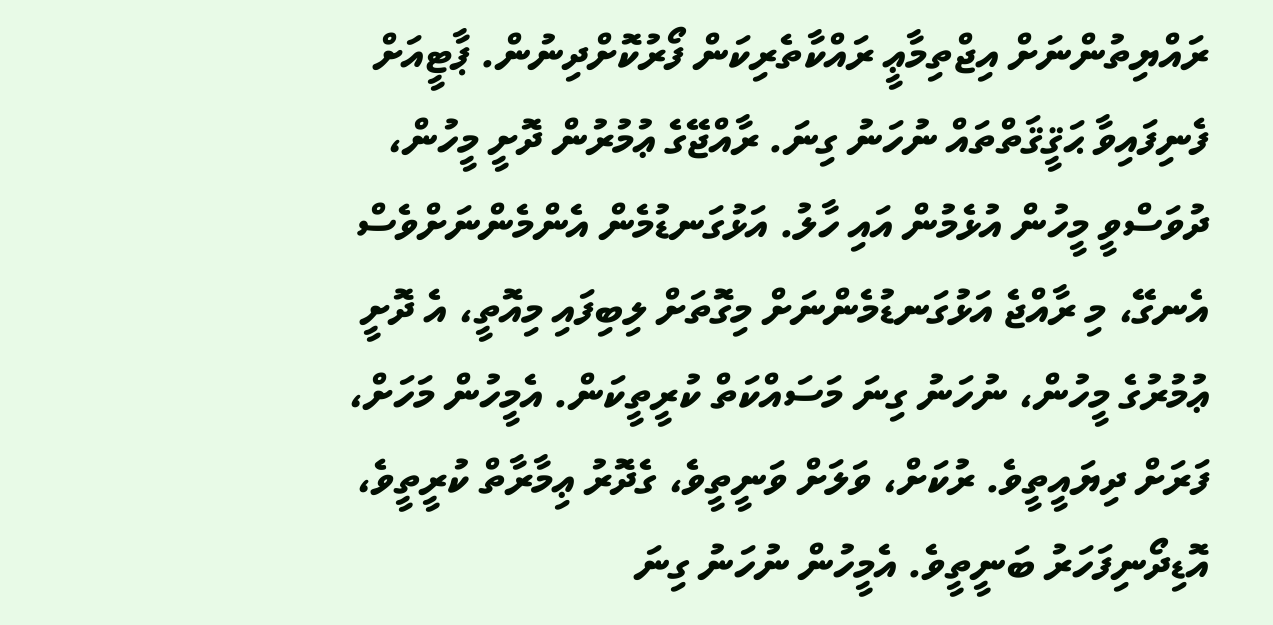ރައްޔިތުންނަށް އިޖްތިމާޢީ ރައްކާތެރިކަން ފޯރުކޮށްދިނުން. ޕާޓީއަށް ފެނިފައިވާ ޙަޤީޤަތްތައް ނުހަނު ގިނަ. ރާއްޖޭގެ ޢުމުރުން ދޮށީ މީހުން، ދުވަސްވީ މީހުން އުޅެމުން އައި ހާލު. އަޅުގަނޑުމެން އެންމެންނަށްވެސް އެނގޭ، މި ރާއްޖެ އަޅުގަނޑުމެންނަށް މިގޮތަށް ލިބިފައި މިއޮތީ، އެ ދޮށީ ޢުމުރުގެ މީހުން، ނުހަނު ގިނަ މަސައްކަތް ކުރީތީކަން. އެމީހުން މަހަށް، ފަރަށް ދިޔައީތީވެ. ރުކަށް، ވަލަށް ވަނީތީވެ، ގެދޮރު ޢިމާރާތް ކުރީތީވެ، އޮޑިދޯނިފަހަރު ބަނީތީވެ. އެމީހުން ނުހަނު ގިނަ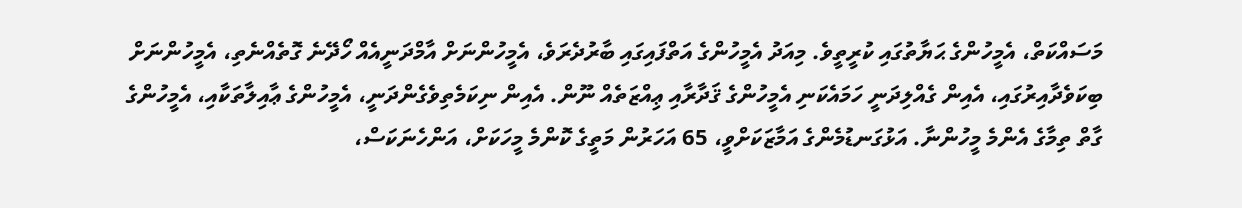މަސައްކަތް، އެމީހުންގެ ޙަޔާތުގައި ކުރީތީވެ. މިއަދު އެމީހުންގެ އަތްފައިގައި ބާރުދެރަވެ، އެމީހުންނަށް އާމްދަނީއެއް ހޯދޭނެ ގޮތެއްނެތި، އެމީހުންނަށް ބިކަވެދާއިރުގައި، އެއިން ގެއްލިދަނީ ހަމައެކަނި އެމީހުންގެ ޤަދާރާއި ޢިއްޒަތެއް ނޫން. އެއިން ނިކަމެތިވެގެންދަނީ، އެމީހުންގެ ޢާއިލާތަކާއި، އެމީހުންގެ ގާތް ތިމާގެ އެންމެ މީހުންނާ. އަޅުގަނޑުމެންގެ އަމާޒަކަށްވީ، 65 އަހަރުން މަތީގެ ކޮންމެ މީހަކަށް، އަންހެނަކަސް،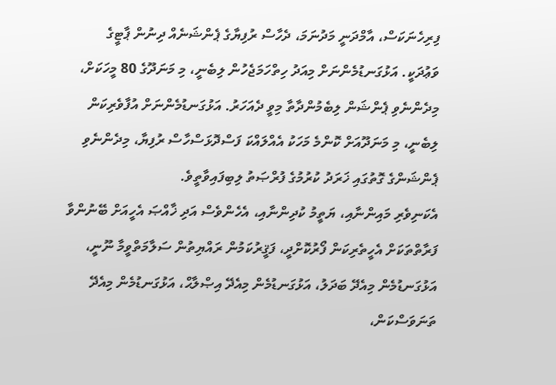ފިރިހެނަކަސް، އާމްދަނީ މަދުނަމަ، ދެހާސް ރުފިޔާގެ ޕެންޝަނެއް ދިނުން ޕާޓީގެ ވަޢުދަކީ. އަޅުގަނޑުމެންނަށް މިއަދު ހިތްހަމަޖެހުން ލިބެނީ، މި މަނަދޫގެ 80 މީހަކަށް، މިދެންނެވި ޕެންޝަން ލިބެމުންދާތާ މިވީ ދެއަހަރު. އަޅުގަނޑުމެންނަށް އުފާވެރިކަން ލިބެނީ، މި މަނަދޫއަށް ކޮންމެ މަހަކު އެއްލައްކަ ފަސްދޮޅަސްހާސް ރުފިޔާ، މިދެންނެވި ޕެންޝަންގެ ގޮތުގައި ޚަރަދު ކުރުމުގެ ފުރްޞަތު ލިބިފައިވާތީވެ.
އެކަނިވެރި މައިންނާއި، ޔަތީމު ކުދިންނާއި، އެހެންވެސް އަދި ޚާއްޞަ އެހީއަށް ބޭނުންވާ ފަރާތްތަކަށް އެހީތެރިކަން ފޯރުކޮށްދީ، ފަޤީރުކަމުން ރައްޔިތުން ސަލާމަތްވީމާ ނޫނީ، އަޅުގަނޑުމެން މިއެދޭ ބަދަލު، އަޅުގަނޑުމެން މިއެދޭ އިޞްލާޙް، އަޅުގަނޑުމެން މިއެދޭ ތަނަވަސްކަން،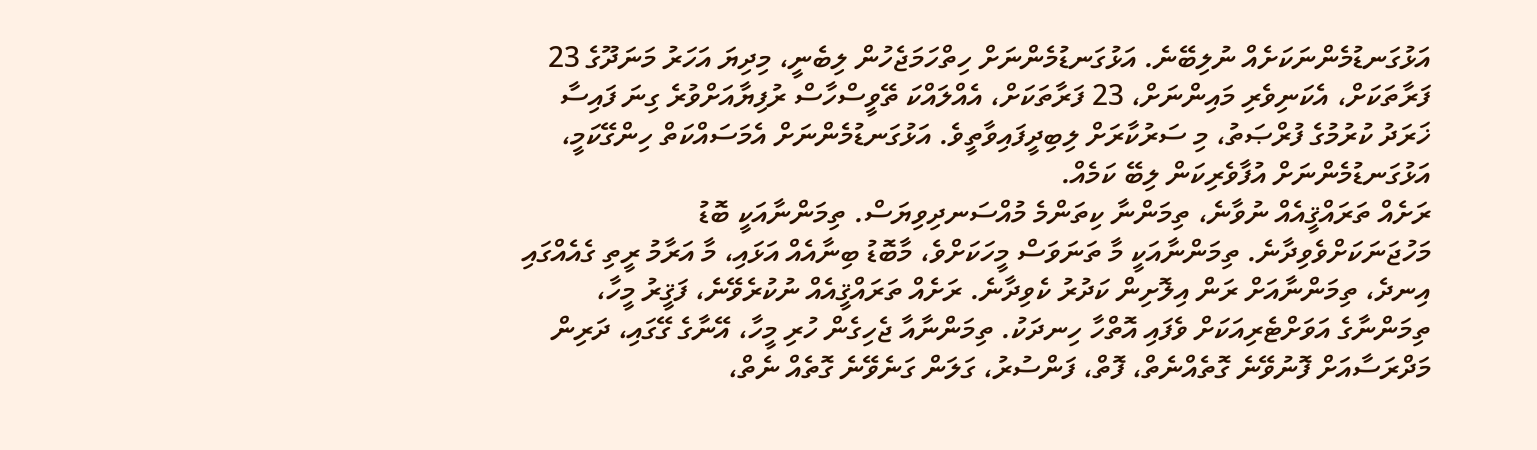އަޅުގަނޑުމެންނަކަށެއް ނުލިބޭނެ. އަޅުގަނޑުމެންނަށް ހިތްހަމަޖެހުން ލިބެނީ، މިދިޔަ އަހަރު މަނަދޫގެ 23 ފަރާތަކަށް، އެކަނިވެރި މައިންނަށް، 23 ފަރާތަކަށް، އެއްލައްކަ ތޭވީސްހާސް ރުފިޔާއަށްވުރެ ގިނަ ފައިސާ ޚަރަދު ކުރުމުގެ ފުރްޞަތު، މި ސަރުކާރަށް ލިބިދީފައިވާތީވެ. އަޅުގަނޑުމެންނަށް އެމަސައްކަތް ހިންގޭކަމީ، އަޅުގަނޑުމެންނަށް އުފާވެރިކަން ލިބޭ ކަމެއް.
ރަށެއް ތަރައްޤީއެއް ނުވާނެ، ތިމަންނާ ކިތަންމެ މުއްސަނދިވިޔަސް. ތިމަންނާއަކީ ބޮޑު މަހުޖަނަކަށްވެވިދާނެ. ތިމަންނާއަކީ މާ ތަނަވަސް މީހަކަށްވެ، މާބޮޑު ބިނާއެއް އަޅައި، މާ އަރާމު ރީތި ގެއެއްގައި އިނދެ، ތިމަންނާއަށް ރަން އިލޮށިން ކަދުރު ކެވިދާނެ. ރަށެއް ތަރައްޤީއެއް ނުކުރެވޭނެ، ފަޤީރު މީހާ، ތިމަންނާގެ އަވަށްޓެރިއަކަށް ވެފައި އޮތްހާ ހިނދަކު. ތިމަންނާއާ ޖެހިގެން ހުރި މީހާ، އޭނާގެ ގޭގައި، ދަރިން މަދްރަސާއަށް ފޮނުވޭނެ ގޮތެއްނެތް، ފޮތް، ފަންސުރު، ގަލަން ގަނެވޭނެ ގޮތެއް ނެތް،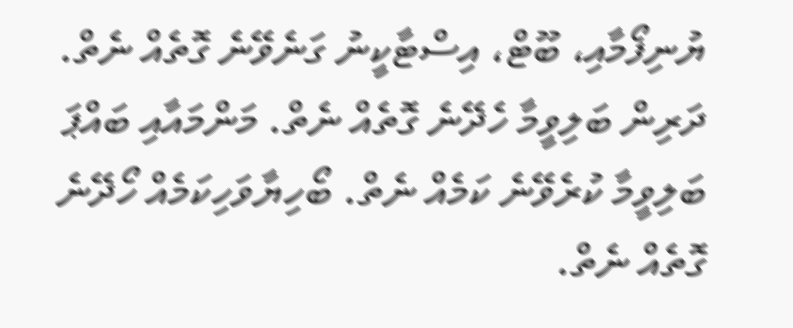ޔުނިފޯމާއި، ބޫޓް، އިސްޓާކީނު ގަނެވޭނެ ގޮތެއް ނެތް. ދަރިން ބަލިވީމާ ހެދޭނެ ގޮތެއް ނެތް. މަންމައާއި ބައްޕަ ބަލިވީމާ ކުރެވޭނެ ކަމެއް ނެތް. ބޯހިޔާވަހިކަމެއް ހޯދޭނެ ގޮތެއް ނެތް.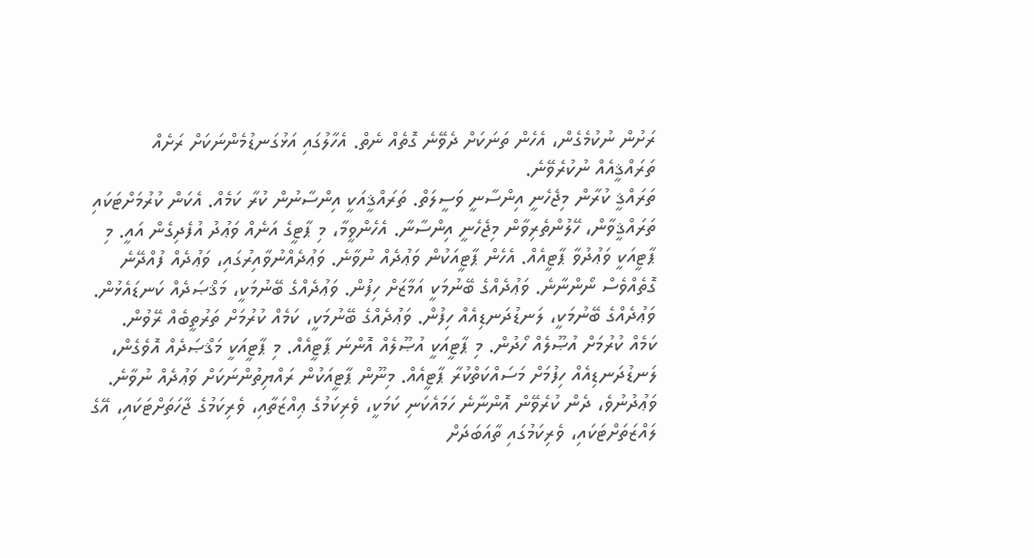ރަށުން ނުކުމެގެން، އެހެން ތަނަކަށް ދެވޭނެ ގޮތެއް ނެތް. އެހާލުގައި އަޅުގަނޑުމެންނަކަށް ރަށެއް ތަރައްޤީއެއް ނުކުރެވޭނެ.
ތަރައްޤީ ކުރާން މިޖެހެނީ އިންސާނީ ވަސީލަތް. ތަރައްޤީއަކީ އިންސާނުން ކުރާ ކަމެއް. އެކަން ކުރުމަށްޓަކައި ތަރައްޤީވާން، ހޭލުންތެރިވާން މިޖެހެނީ އިންސާނާ. އެހެންވީމާ، މި ޕާޓީގެ އަނެއް ވަޢުދު އުފެދިގެން އައީ. މި ޕާޓީއަކީ ވަޢުދުވާ ޕާޓީއެއް. އެހެން ޕާޓީއަކުން ވަޢުދެއް ނުވާނެ. ވަޢުދެއްނުވާއިރުގައި، ވަޢުދެއް ފުއްދޭނެ ގޮތެއްވެސް ނޯންނާނެ. ވަޢުދެއްގެ ބޭނުމަކީ އަމާޒަށް ހިފުން. ވަޢުދެއްގެ ބޭނުމަކީ، މަޤްޞަދެއް ކަނޑައެޅުން. ވަޢުދެއްގެ ބޭނުމަކީ، ލަނޑުދަނޑިއެއް ހިފުން. ވަޢުދެއްގެ ބޭނުމަކީ، ކަމެއް ކުރުމަށް ތަރުތީބެއް ރޭވުން. ކަމެއް ކުރުމަށް އުޞޫލެއް ހޯދުން. މި ޕާޓީއަކީ އުޞޫލެއް އޮންނަ ޕާޓީއެއް. މި ޕާޓީއަކީ މަޤްޞަދެއް އޮވެގެން، ލަނޑުދަނޑިއެއް ހިފުމަށް މަސައްކަތްކުރާ ޕާޓީއެއް. މިނޫން ޕާޓީއަކުން ރައްޔިތުންނަކަށް ވަޢުދެއް ނުވާނެ. ވަޢުދުނުވެ، ދެން ކުރެވޭން އޮންނާނެ ހަމައެކަނި ކަމަކީ، ވެރިކަމުގެ ޢިއްޒަތާއި، ވެރިކަމުގެ ޖާހަތަށްޓަކައި، އޭގެ ލައްޒަތަށްޓަކައި، ވެރިކަމުގައި ތާއަބަދަށް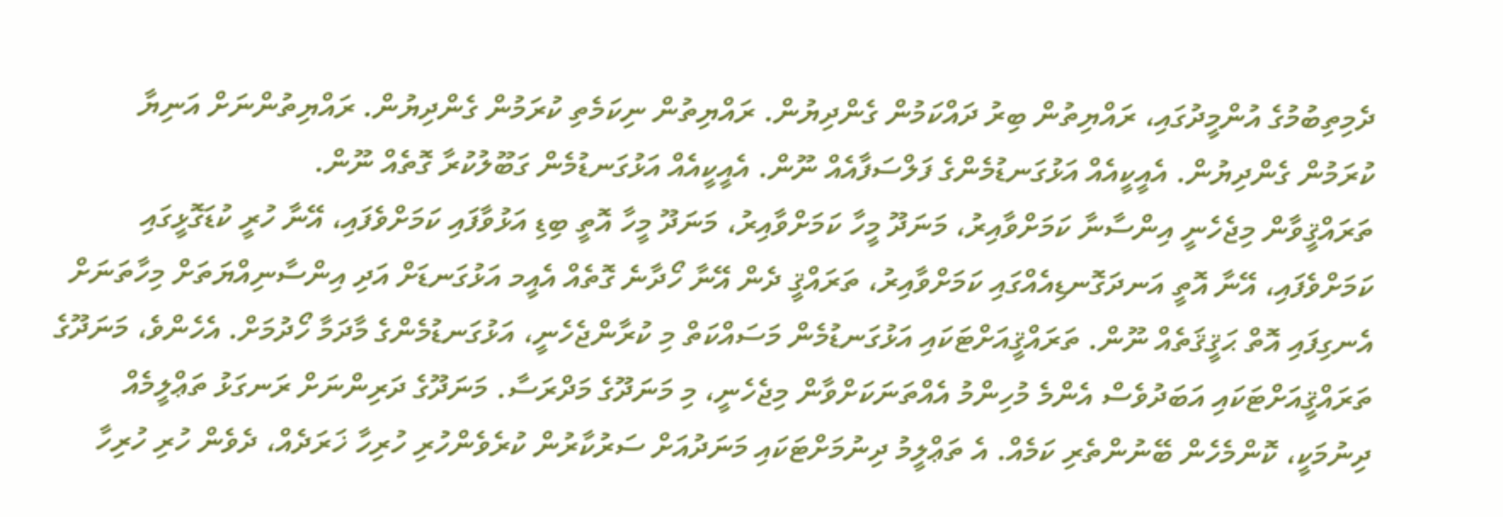ދެމިތިބުމުގެ އުންމީދުގައި، ރައްޔިތުން ބިރު ދައްކަމުން ގެންދިޔުން. ރައްޔިތުން ނިކަމެތި ކުރަމުން ގެންދިޔުން. ރައްޔިތުންނަށް އަނިޔާ ކުރަމުން ގެންދިޔުން. އެއީކީއެއް އަޅުގަނޑުމެންގެ ފަލްސަފާއެއް ނޫން. އެއީކީއެއް އަޅުގަނޑުމެން ގަބޫލުކުރާ ގޮތެއް ނޫން.
ތަރައްޤީވާން މިޖެހެނީ އިންސާނާ ކަމަށްވާއިރު، މަނަދޫ މީހާ ކަމަށްވާއިރު، މަނަދޫ މީހާ އޮތީ ބިޑި އަޅުވާފައި ކަމަށްވެފައި، އޭނާ ހުރީ ކުޑަގޮޅީގައި ކަމަށްވެފައި، އޭނާ އޮތީ އަނދަގޮނޑިއެއްގައި ކަމަށްވާއިރު، ތަރައްޤީ ދެން އޭނާ ހޯދާނެ ގޮތެއް އެއީމ އަޅުގަނޑަށް އަދި އިންސާނިއްޔަތަށް މިހާތަނަށް އެނގިފައި އޮތް ޙަޤީޤަތެއް ނޫން. ތަރައްޤީއަށްޓަކައި އަޅުގަނޑުމެން މަސައްކަތް މި ކުރާންޖެހެނީ، އަޅުގަނޑުމެންގެ މާދަމާ ހޯދުމަށް. އެހެންވެ، މަނަދޫގެ ތަރައްޤީއަށްޓަކައި އަބަދުވެސް އެންމެ މުހިންމު އެއްތަނަކަށްވާން މިޖެހެނީ، މި މަނަދޫގެ މަދްރަސާ. މަނަދޫގެ ދަރިންނަށް ރަނގަޅު ތަޢްލީމެއް ދިނުމަކީ، ކޮންމެހެން ބޭނުންތެރި ކަމެއް. އެ ތަޢްލީމު ދިނުމަށްޓަކައި މަނަދުއަށް ސަރުކާރުން ކުރެވެންހުރި ހުރިހާ ޚަރަދެއް، ދެވެން ހުރި ހުރިހާ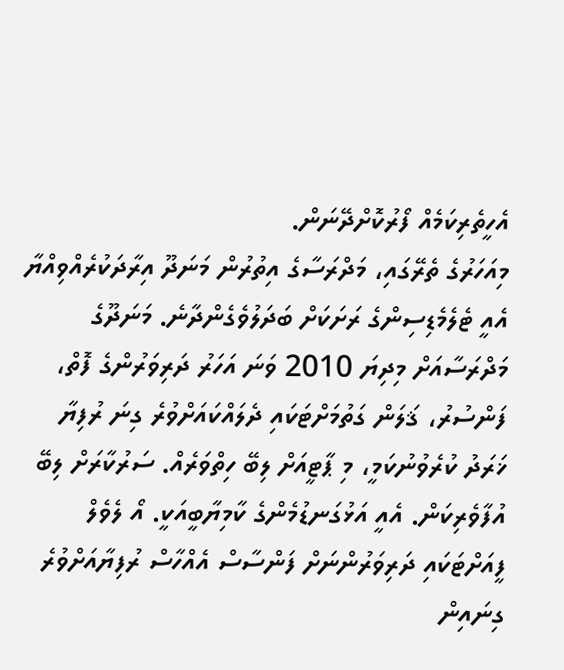އެހީތެރިކަމެއް ފޯރުކޮށްދޭނަން.
މިއަހަރުގެ ތެރޭގައި، މަދްރަސާގެ އިތުރުން މަނަދޫ އިރާދަކުރެއްވިއްޔާ އެއީ ޓެލެމެޑިސިންގެ ރަށަކަށް ބަދަލުވެގެންދާނެ. މަނަދޫގެ މަދްރަސާއަށް މިދިޔަ 2010 ވަނަ އަހަރު ދަރިވަރުންގެ ފޮތް، ފަންސުރު، ޤަލަން ގަތުމަށްޓަކައި ދެލައްކައަށްވުރެ ގިނަ ރުފިޔާ ޚަރަދު ކުރެވުނުކަމީ، މި ޕާޓީއަށް ލިބޭ ހިތްވަރެއް. ސަރުކާރަށް ލިބޭ އުފާވެރިކަން. އެއީ އަޅުގަނޑުމެންގެ ކާމިޔާބީއަކީ. އޯ ލެވެލް ފީއަށްޓަކައި ދަރިވަރުންނަށް ފަންސާސް އެއްހާސް ރުފިޔާއަށްވުރެ ގިނައިން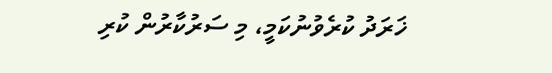ޚަރަދު ކުރެވުނުކަމީ، މި ސަރުކާރުން ކުރި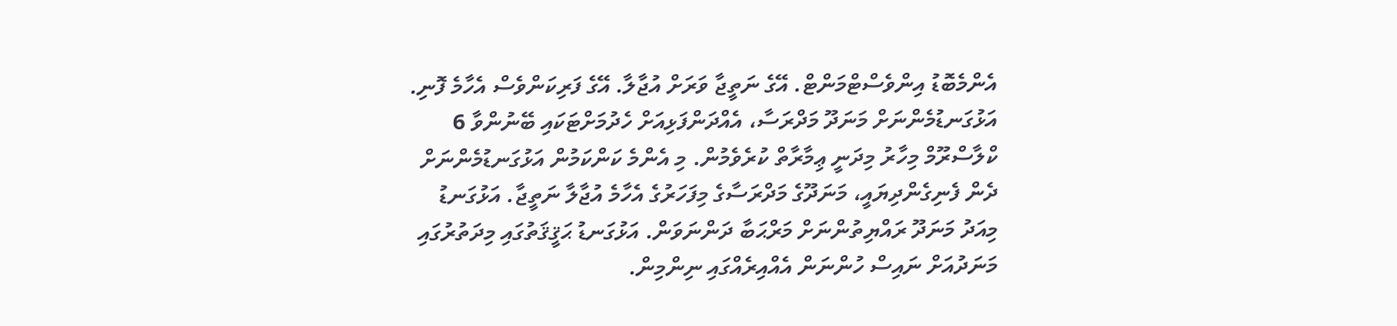އެންމެބޮޑު އިންވެސްޓްމަންޓް. އޭގެ ނަތީޖާ ވަރަށް އުޖާލާ. އޭގެ ފަރިކަންވެސް އެހާމެ ފޮނި. އަޅުގަނޑުމެންނަށް މަނަދޫ މަދްރަސާ، އެއްދަންފަޅިއަށް ހެދުމަށްޓަކައި ބޭނުންވާ 6 ކްލާސްރޫމް މިހާރު މިދަނީ ޢިމާރާތް ކުރެވެމުން. މި އެންމެ ކަންކަމުން އަޅުގަނޑުމެންނަށް ދެން ފެނިގެންދިޔައީ، މަނަދޫގެ މަދްރަސާގެ މިފަހަރުގެ އެހާމެ އުޖާލާ ނަތީޖާ. އަޅުގަނޑު މިއަދު މަނަދޫ ރައްޔިތުންނަށް މަރްޙަބާ ދަންނަވަން. އަޅުގަނޑު ޙަޤީޤަތުގައި މިދަތުރުގައި މަނަދުއަށް ނައިސް ހުންނަން އެއްއިރެއްގައި ނިންމިން.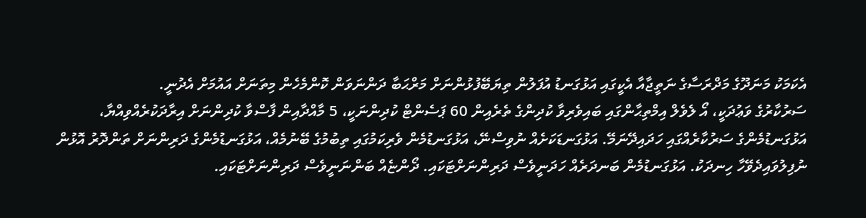އެކަމަކު މަނަދޫގެ މަދްރަސާގެ ނަތީޖާއާ އެކީގައި އަޅުގަނޑު އުފަލުން ތިޔަބޭފުޅުންނަށް މަރްޙަބާ ދަންނަވަން ކޮންމެހެން މިތަނަށް އައުމަށް އެދުނީ.
ސަރުކާރުގެ ވަޢުދަކީ، އޯ ލެވެލް އިމްތިޙާންގައި ބައިވެރިވާ ކުދިންގެ ތެރެއިން 60 ޕަސެންޓް ކުދިންނަކީ، 5 މާއްދާއިން ފާސްވާ ކުދިންނަށް އިރާދަކުރެއްވިއްޔާ، އަޅުގަނޑުމެންގެ ސަރުކާރެއްގައި ހަދައިދޭނަމޭ. އަޅުގަނޑަކަށެއް ނުވިސްނޭ، އަޅުގަނޑުމެން ވެރިކަމުގައި ތިބުމުގެ ބޭނުމެއް، އަޅުގަނޑުމެންގެ ދަރިންނަށް ތަންދޮރު އޮޅުން ނުފިލުވައިދެވޭހާ ހިނދަކު. އަޅުގަނޑުމެން ބަނދަރެއް ހަދަނީވެސް ދަރިންނަށްޓަކައި. ދޯންޏެއް ބަންނަނީވެސް ދަރިންނަށްޓަކައި.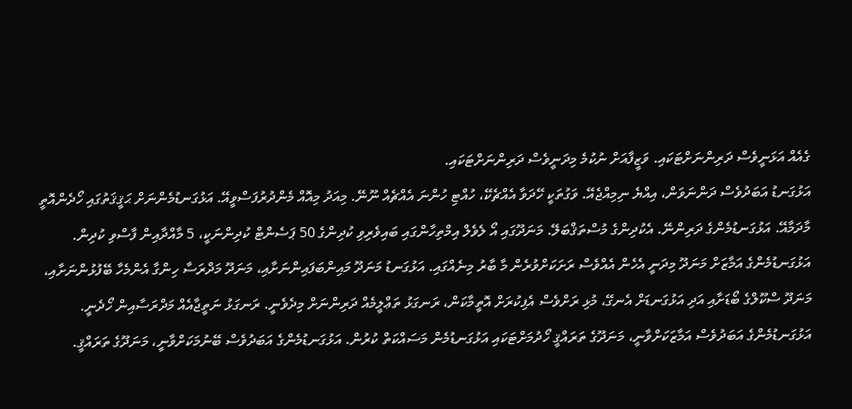ގެއެއް އަޅަނީވެސް ދަރިންނަށްޓަކައި. ވަޒީފާއަށް ނުކުމެ މިދަނީވެސް ދަރިންނަށްޓަކައި.
އަޅުގަނޑު އަބަދުވެސް ދަންނަވަން، އިއްޔެ ނިމިއްޖެއޭ. ވަގުތަކީ ހޭދަވާ އެއްޗެކޭ، ހުއްޓި ހުންނަ އެއްޗެއް ނޫނޭ. މިއަދު މިއޮއް މެންދުރުފަސްވީއޭ. އަޅުގަނޑުމެންނަށް ޙަޤީޤަތުގައި ހޯދެންއޮތީ މާދަމާއޭ. އަޅުގަނޑުމެންގެ ދަރިންނޭ. އެކުދިންގެ މުސްތަޤްބަލޭ. މަނަދޫގައި އޯ ލެވެލް އިމްތިހާންގައި ބައިވެރިވި ކުދިންގެ 50 ޕަސެންޓް ކުދިންނަކީ، 5 މާއްދާއިން ފާސްވި ކުދިން. އަޅުގަނޑުމެންގެ އަމާޒަށް މަނަދޫ މިދަނީ އެހެން އެއްވެސް ރަށަކަށްވުރެން މާ ބާރު މިނެއްގައި. އަޅުގަނޑު މަނަދޫ މައިންބަފައިންނަށާއި، މަނަދޫ މަދްރަސާ ހިންގާ އެންމެހާ ބޭފުޅުންނަށާއި، މަނަދޫ ސްކޫލްގެ ބޯޑަށާއި އަދި އަޅުގަނޑަށް އެނގޭ، މުޅި ރަށްވެސް އެފިކުރަށް އޮތީމާކަން، ރަނގަޅު ތަޢްލީމެއް ދަރިންނަށް މިދެވެނީ. ރަނގަޅު ނަތީޖާއެއް މަދްރަސާއިން ހޯދެނީ.
އަޅުގަނޑުމެންގެ އަބަދުވެސް އަމާޒަކަށްވާނީ، މަނަދޫގެ ތަރައްޤީ ހޯދުމަށްޓަކައި އަޅުގަނޑުމެން މަސައްކަތް ކުރުން. އަޅުގަނޑުމެންގެ އަބަދުވެސް ބޭނުމަކަށްވާނީ، މަނަދޫގެ ތަރައްޤީ.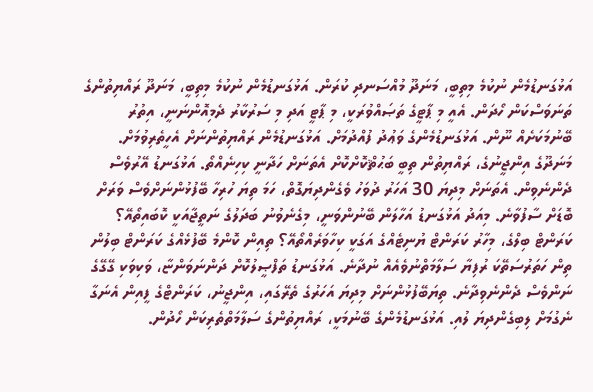އަޅުގަނޑުމެން ނުކުމެ މިތިބީ، މަނަދޫ މުއްސަނދި ކުރަން. އަޅުގަނޑުމެން ނުކުމެ މިތިބީ، މަނަދޫ ރައްޔިތުންގެ ތަނަވަސްކަން ހޯދަން. އެއީ މި ޕާޓީގެ ތަޞައްވުރަކީ، މި ޕާޓީ އަދި މި ސަރުކާރު ދެމިއޮންނަނީ، އިތުރު ބޭނުމަކަށެއް ނޫން. އަޅުގަނޑުމެންގެ ވަޢުދު ފުއްދުމަށް. އަޅުގަނޑުމެން ރައްޔިތުންނަށް އެހީތެރިވުމަށް.
މަނަދޫގެ އިންޖީނުގެ، ރައްޔިތުން ތިބީ ބަޙުޘްކޮށްކޮށް އެތަނަށް ހަދާނީ ކިހިނެއްތޯ. އަޅުގަނޑު އޭރުވެސް ދެންނެވިން. އެތަނަށް މިދިޔަ 30 އަހަރު ދުވަހު ވެގެންދިޔަގޮތް، ހަމަ ތިޔަ ހުރިހާ ބޭފުޅުންނަށްވެސް ވަރަށް ބޮޑަށް ސާފުވާނެ. މިއަދު އަޅުގަނޑު އަހާލަން ބޭނުންވަނީ، މިގެނެވުނު ބަދަލުގެ ނަތީޖާއަކީ ކޮބައިތޯއޭ؟ ކަރަންޓް ބިލްގެ، މިހާރު ކަރަންޓް ޔުނިޓެއްގެ އަގަކީ ކިހާވަރެއްތޯއޭ؟ ތިއިން ކޮންމެ ބޭފުޅެއްގެ ކަރަންޓް ބިލުން ތިން ހަތަރުސަތޭކަ ރުފިޔާ ސަލާމަތްނުވެއެއް ނުދާނެ. އަޅުގަނޑު ތަފްޞީލުކޮށް ދަންނަވަންޏާ، ވަކިވަކި ގޭގޭގެ ނަންވެސް ދެންނެވިދާނެ. ތިޔަބޭފުޅުންނަށް މިދިޔަ އަހަރުގެ ތެރޭގައި، އިންޖީނު، ކަރަންޓްގެ ފީއިން އެނަގާ ނެގުމަށް ލިބިގެންދިޔަ ލުއި. އަޅުގަނޑުމެންގެ ބޭނުމަކީ، ރައްޔިތުންގެ ސަލާމަތްތެރިކަން ހޯދުން.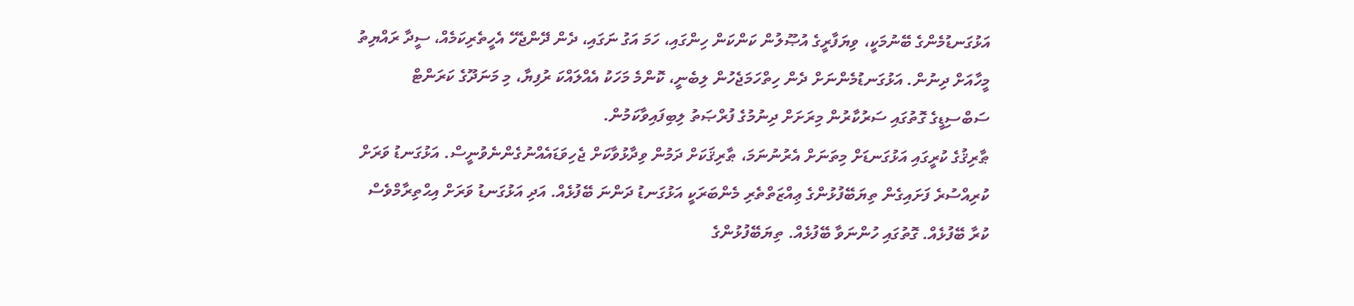އަޅުގަނޑުމެންގެ ބޭނުމަކީ، ވިޔަފާރީގެ އުޞޫލުން ކަންކަން ހިންގައި، ހަމަ އަގު ނަގައި، ދެން ދޭންޖެހޭ އެހީތެރިކަމެއް، ސީދާ ރައްޔިތު މީހާއަށް ދިނުން. އަޅުގަނޑުމެންނަށް ދެން ހިތްހަމަޖެހުން ލިބެނީ، ކޮންމެ މަހަކު އެއްލައްކަ ރުފިޔާ، މި މަނަދޫގެ ކަރަންޓް ސަބްސިޑީގެ ގޮތުގައި ސަރުކާރުން މިރަށަށް ދިނުމުގެ ފުރްޞަތު ލިބިފައިވާކަމުން.
ޠާރިޤުގެ ކުރީގައި އަޅުގަނޑަށް މިތަނަށް އެރުނުނަމަ، ޠާރިޤަކަށް ދަމުން ވިދާޅުވާކަށް ޖެހިވަޑައެއްނުގެންނެވުނީސް. އަޅުގަނޑު ވަރަށް ކުރިއްސުރެ ފަށައިގެން ތިޔަބޭފުޅުންގެ ޢިއްޒަތްތެރި މެންބަރަކީ އަޅުގަނޑު ދަންނަ ބޭފުޅެއް. އަދި އަޅުގަނޑު ވަރަށް އިޙްތިރާމްވެސް ކުރާ ބޭފުޅެއް. ގޮތުގައި ހުންނަވާ ބޭފުޅެއް. ތިޔަބޭފުޅުންގެ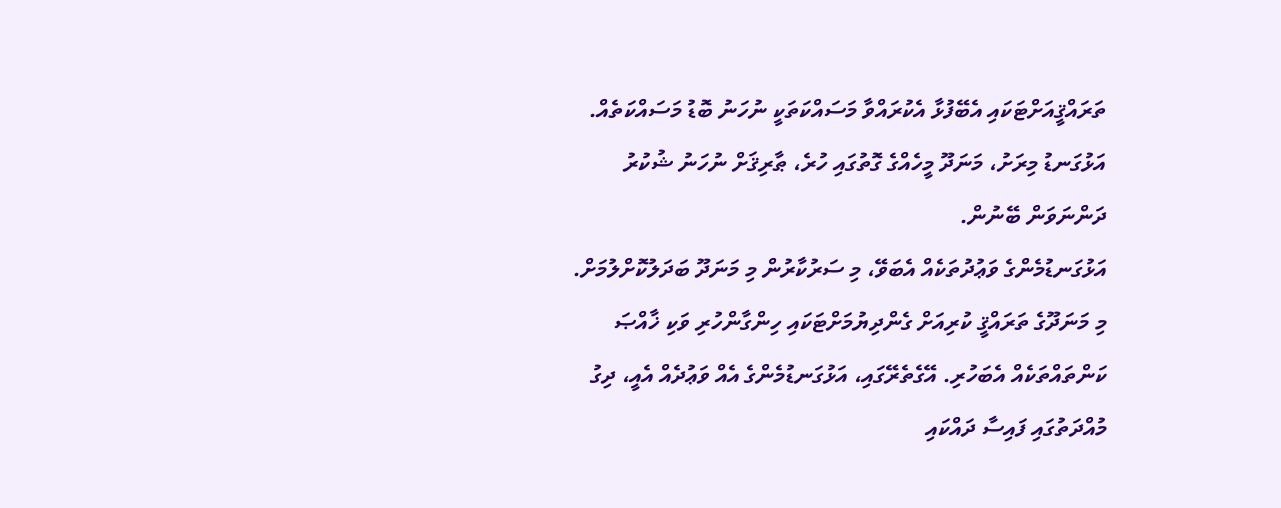ތަރައްޤީއަށްޓަކައި އެބޭފުޅާ އެކުރައްވާ މަސައްކަތަކީ ނުހަނު ބޮޑު މަސައްކަތެއް. އަޅުގަނޑު މިރަށު، މަނަދޫ މީހެއްގެ ގޮތުގައި ހުރެ، ޠާރިޤަށް ނުހަނު ޝުކުރު ދަންނަވަން ބޭނުން.
އަޅުގަނޑުމެންގެ ވަޢުދުތަކެއް އެބަވޭ، މި ސަރުކާރުން މި މަނަދޫ ބަދަލުކޮށްލުމަށް. މި މަނަދޫގެ ތަރައްޤީ ކުރިއަށް ގެންދިޔުމަށްޓަކައި ހިންގާންހުރި ވަކި ޚާއްޞަ ކަންތައްތަކެއް އެބަހުރި. އޭގެތެރޭގައި، އަޅުގަނޑުމެންގެ އެއް ވަޢުދެއް އެއީ، ދިގު މުއްދަތުގައި ފައިސާ ދައްކައި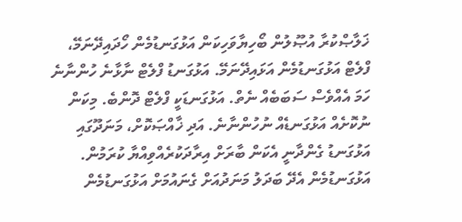ޚަލާޞްކުރާ އުޞޫލުން ބޯހިޔާވަހިކަން އަޅުގަނޑުމެން ހޯދައިދޭނަމޭ، ފްލެޓް އަޅުގަނޑުމެން އަޅައިދޭނަމޭ. އަޅުގަނޑު ފްލެޓް ނާޅާނެ ހުންނާނެ ހަމަ އެއްވެސް ސަބަބެއް ނެތް. އަޅުގަނޑަކީ ފްލެޓް ދޮންބެ. މިކަން ނުކޮށެއް އަޅުގަނޑެއް ނުހުންނާނެ. އަދި ޚާއްޞަކޮށް، މަނަދޫގައި އަޅުގަނޑު ގެންދާނީ އެކަން ބާރަށް އިރާދަކުރެއްވިއްޔާ ކުރަމުން. އަޅުގަނޑުމެން އެދޭ ބަދަލު މަނަދުއަށް ގެނައުމަށް އަޅުގަނޑުމެން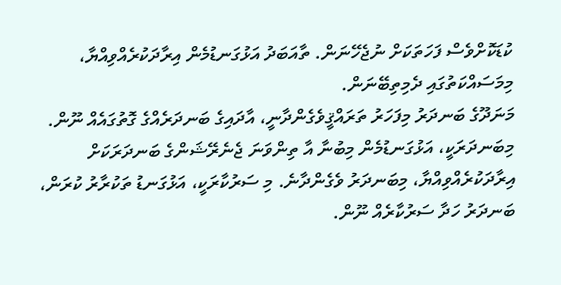ކުޑަކޮށްވެސް ފަހަތަކަށް ނުޖެހޭނަން. ތާއަބަދު އަޅުގަނޑުމެން އިރާދަކުރެއްވިއްޔާ، މިމަސައްކަތުގައި ދެމިތިބޭނަން.
މަނަދޫގެ ބަނދަރު މިފަހަރު ތަރައްޤީވެގެންދާނީ، އާދައިގެ ބަނދަރެއްގެ ގޮތުގައެއް ނޫން. މިބަނދަރަކީ، އަޅުގަނޑުމެން މިބުނާ އާ ތިންވަނަ ޖެނެރޭޝަންގެ ބަނދަރަކަށް އިރާދަކުރެއްވިއްޔާ، މިބަނދަރު ވެގެންދާނެ. މި ސަރުކާރަކީ، އަޅުގަނޑު ތަކުރާރު ކުރަން، ބަނދަރު ހަދާ ސަރުކާރެއް ނޫން.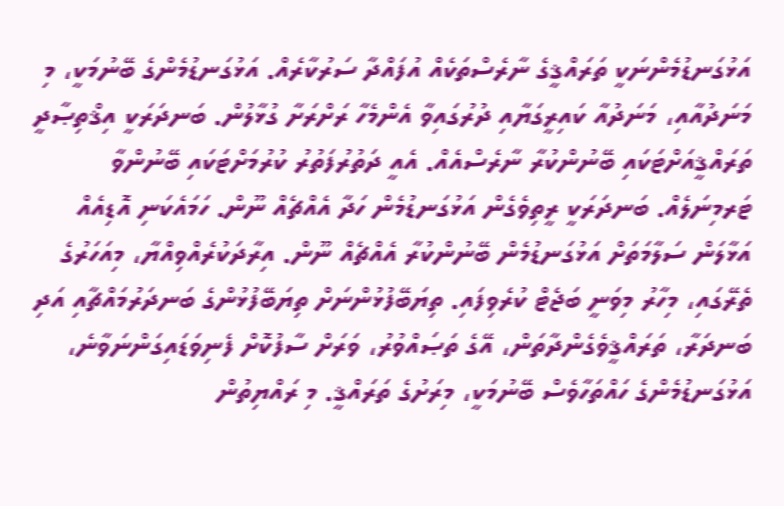އަޅުގަނޑުމެންނަކީ ތަރައްޤީގެ ނާރެސްތަކެއް އުފައްދާ ސަރުކާރެއް. އަޅުގަނޑުމެންގެ ބޭނުމަކީ، މި މަނަދުއާއި، މަނަދުއާ ކައިރީގަޔާއި ދުރުގައިވާ އެންމެހާ ރަށްރަށާ ގުޅާލުން. ބަނދަރަކީ އިޤްތިޞާދީ ތަރައްޤީއަށްޓަކައި ބޭނުންކުރާ ނާރެސްއެއް. އެއީ ދަތުރުފަތުރު ކުރުމަށްޓަކައި ބޭނުންވާ ޓަރމިނަލެއް. ބަނދަރަކީ ރީތިވެގެން އަޅުގަނޑުމެން ހަދާ އެއްޗެއް ނޫން. ހަމައެކަނި އޮޑިއެއް އަޅާލަން ސަލާމަތަށް އަޅުގަނޑުމެން ބޭނުންކުރާ އެއްޗެއް ނޫން. އިރާދަކުރެއްވިއްޔާ، މިއަހަރުގެ ތެރޭގައި، މިހާރު މިވަނީ ބަޖެޓް ކުރެވިފައި. ތިޔަބޭފުޅުންނަށް ތިޔަބޭފުޅުންގެ ބަނދަރުމައްޗާއި އަދި ބަނދަރާ، ތަރައްޤީވެގެންދާތަން، އޭގެ ތަޞައްވުރު، ވަރަށް ސާފުކޮށް ފެނިވަޑައިގަންނަވާނެ، އަޅުގަނޑުމެންގެ ހައްތަހާވެސް ބޭނުމަކީ، މިރަށުގެ ތަރައްޤީ. މި ރައްޔިތުން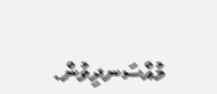މުއްސަނދިވުން.